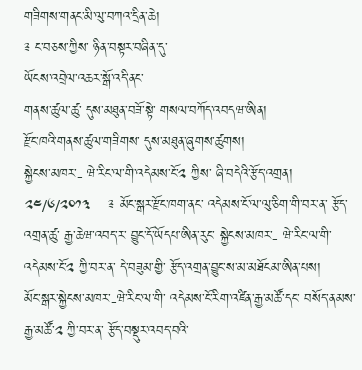གཟིགས་གནང་མི་ལུ་བཀའ་དྲིན་ཆེ།
༉ ང་བཅས་ཀྱིས་ ཉིན་བསྟར་བཞིན་དུ་
ཡོངས་འབྲེལ་འཆར་སྒོ་འདི་ནང་
གནས་ཚུལ་ཚུ་ དུས་མཐུན་བཟོ་སྟེ་ གསལ་བཀོད་འབདཝ་ཨིན།
རྫོང་ཁའི་གནས་ཚུལ་གཟིགས་ དུས་མཐུན་ཞུགས་ཚུགས།
སྐྱེངས་མཁར་- ཝེ་རིང་ལ་གི་འདེམས་ངོ་༢ ཀྱིས་ ཞི་བདེའི་རྩོད་འགྲན།
༢༤/༦/༢༠༡༣    ༉ མོང་སྒར་རྫོང་ཁག་ནང་ འདེམས་ངོ་ལ་ལུ་ཅིག་གི་བར་ན་ རྩོད་འགྲན་ཚུ་ རྒྱ་ཆེཝ་འབད་ར་ བྱུང་དོ་ཡོདཔ་ཨིན་རུང་ སྐྱེངས་མཁར་- ཝེ་རིང་ལ་གི་ འདེམས་ངོ་༢ ཀྱི་བར་ན་ དེ་བཟུམ་གྱི་ རྩོད་འགྲན་བྱུང་ས་མ་མཐོངམ་ཨིན་པས།
མོང་སྒར་སྐྱེངས་མཁར་-ཝེ་རིང་ལ་གི་ འདེམས་ངོ་རིག་འཛིན་རྒྱ་མཚོ་དང་ བསོད་ནམས་རྒྱ་མཚོ་༢ ཀྱི་བར་ན་ རྩོད་བསྡུར་འབད་བའི་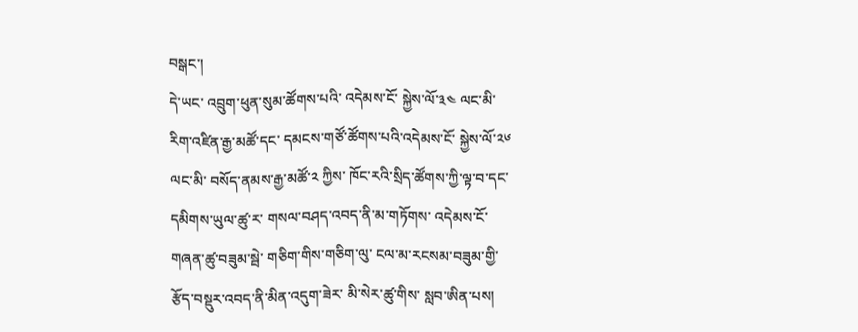བསྒང་།
དེ་ཡང་ འབྲུག་ཕུན་སུམ་ཚོགས་པའི་ འདེམས་ངོ་ སྐྱེས་ལོ་༣༤ ལང་མི་ རིག་འཛིན་རྒྱ་མཚོ་དང་ དམངས་གཙོ་ཚོགས་པའི་འདེམས་ངོ་ སྐྱེས་ལོ་༢༦ ལང་མི་ བསོད་ནམས་རྒྱ་མཚོ་༢ ཀྱིས་ ཁོང་རའི་སྲིད་ཚོགས་ཀྱི་ལྟ་བ་དང་ དམིགས་ཡུལ་ཚུ་ར་ གསལ་བཤད་འབད་ནི་མ་གཏོགས་ འདེམས་ངོ་གཞན་ཚུ་བཟུམ་སྦེ་ གཅིག་གིས་གཅིག་ལུ་ ངལ་མ་རངསམ་བཟུམ་གྱི་ རྩོད་བསྡུར་འབད་ནི་མིན་འདུག་ཟེར་ མི་སེར་ཚུ་གིས་ སླབ་ཨིན་པས།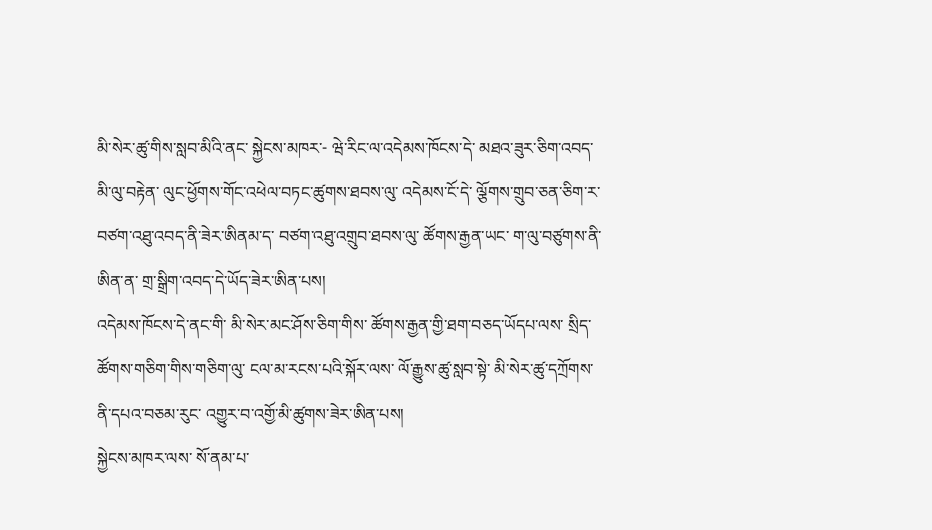མི་སེར་ཚུ་གིས་སླབ་མིའི་ནང་ སྐྱེངས་མཁར་- ཝེ་རིང་ལ་འདེམས་ཁོངས་དེ་ མཐའ་ཟུར་ཅིག་འབད་མི་ལུ་བརྟེན་ ལུང་ཕྱོགས་གོང་འཕེལ་བཏང་ཚུགས་ཐབས་ལུ་ འདེམས་ངོ་དེ་ ལྕོགས་གྲུབ་ཅན་ཅིག་ར་ བཙག་འཐུ་འབད་ནི་ཟེར་ཨིནམ་ད་ བཙག་འཐུ་འགྲུབ་ཐབས་ལུ་ ཚོགས་རྒྱན་ཡང་ ག་ལུ་བཙུགས་ནི་ཨིན་ན་ གྲ་སྒྲིག་འབད་དེ་ཡོད་ཟེར་ཨིན་པས།
འདེམས་ཁོངས་དེ་ནང་གི་ མི་སེར་མང་ཤོས་ཅིག་གིས་ ཚོགས་རྒྱན་གྱི་ཐག་བཅད་ཡོདཔ་ལས་ སྲིད་ཚོགས་གཅིག་གིས་གཅིག་ལུ་ ངལ་མ་རངས་པའི་སྐོར་ལས་ ལོ་རྒྱུས་ཚུ་སླབ་སྟེ་ མི་སེར་ཚུ་དཀྲོགས་ནི་དཔའ་བཅམ་རུང་ འགྱུར་བ་འགྱོ་མི་ཚུགས་ཟེར་ཨིན་པས།
སྐྱེངས་མཁར་ལས་ སོ་ནམ་པ་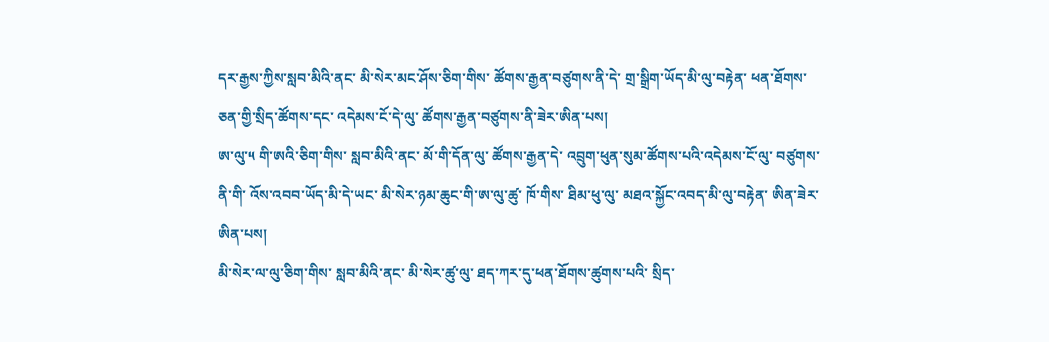དར་རྒྱས་ཀྱིས་སླབ་མིའི་ནང་ མི་སེར་མང་ཤོས་ཅིག་གིས་ ཚོགས་རྒྱན་བཙུགས་ནི་དེ་ གྲ་སྒྲིག་ཡོད་མི་ལུ་བརྟེན་ ཕན་ཐོགས་ཅན་གྱི་སྲིད་ཚོགས་དང་ འདེམས་ངོ་དེ་ལུ་ ཚོགས་རྒྱན་བཙུགས་ནི་ཟེར་ཨིན་པས།
ཨ་ལུ་༥ གི་ཨའི་ཅིག་གིས་ སླབ་མིའི་ནང་ མོ་གི་དོན་ལུ་ ཚོགས་རྒྱན་དེ་ འབྲུག་ཕུན་སུམ་ཚོགས་པའི་འདེམས་ངོ་ལུ་ བཙུགས་ནི་གི་ འོས་འབབ་ཡོད་མི་དེ་ཡང་ མི་སེར་ཉམ་ཆུང་གི་ཨ་ལུ་ཚུ་ ཁོ་གིས་ ཐིམ་ཕུ་ལུ་ མཐའ་སྐྱོང་འབད་མི་ལུ་བརྟེན་ ཨིན་ཟེར་ཨིན་པས།
མི་སེར་ལ་ལུ་ཅིག་གིས་ སླབ་མིའི་ནང་ མི་སེར་ཚུ་ལུ་ ཐད་ཀར་དུ་ཕན་ཐོགས་ཚུགས་པའི་ སྲིད་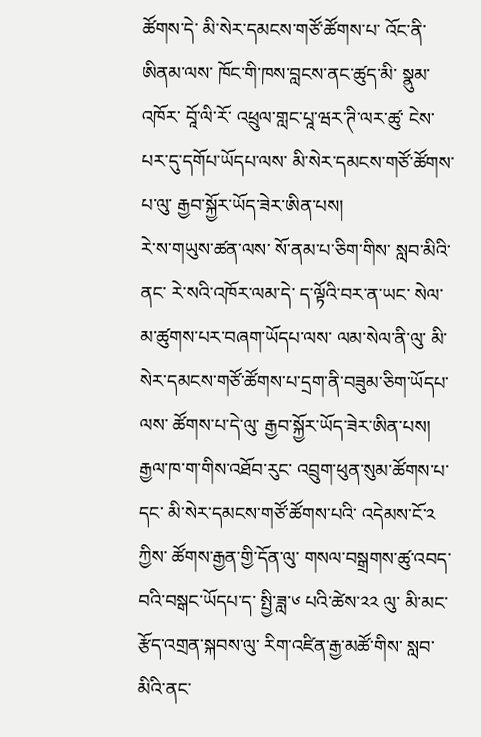ཚོགས་དེ་ མི་སེར་དམངས་གཙོ་ཚོགས་པ་ འོང་ནི་ཨིནམ་ལས་ ཁོང་གི་ཁས་བླངས་ནང་ཚུད་མི་ སྣུམ་འཁོར་ བཱོ་ལི་རོ་ འཕྲུལ་གླང་པཱ་ཝར་ཊི་ལར་ཚུ་ ངེས་པར་དུ་དགོཔ་ཡོདཔ་ལས་ མི་སེར་དམངས་གཙོ་ཚོགས་པ་ལུ་ རྒྱབ་སྐྱོར་ཡོད་ཟེར་ཨིན་པས།
རེ་ས་གཡུས་ཚན་ལས་ སོ་ནམ་པ་ཅིག་གིས་ སླབ་མིའི་ནང་ རེ་སའི་འཁོར་ལམ་དེ་ ད་ལྟོའི་བར་ན་ཡང་ སེལ་མ་ཚུགས་པར་བཞག་ཡོདཔ་ལས་ ལམ་སེལ་ནི་ལུ་ མི་སེར་དམངས་གཙོ་ཚོགས་པ་དྲག་ནི་བཟུམ་ཅིག་ཡོདཔ་ལས་ ཚོགས་པ་དེ་ལུ་ རྒྱབ་སྐྱོར་ཡོད་ཟེར་ཨིན་པས།
རྒྱལ་ཁ་ག་གིས་འཐོབ་རུང་ འབྲུག་ཕུན་སུམ་ཚོགས་པ་དང་ མི་སེར་དམངས་གཙོ་ཚོགས་པའི་ འདེམས་ངོ་༢ ཀྱིས་ ཚོགས་རྒྱན་གྱི་དོན་ལུ་ གསལ་བསྒྲགས་ཚུ་འབད་བའི་བསྒང་ཡོདཔ་ད་ སྤྱི་ཟླ་༦ པའི་ཚེས་༢༢ ལུ་ མི་མང་རྩོད་འགྲན་སྐབས་ལུ་ རིག་འཛིན་རྒྱ་མཚོ་གིས་ སླབ་མིའི་ནང་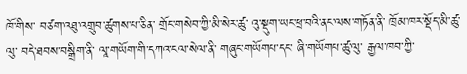ཁོ་གིས་ བཙག་འཐུ་འགྲུབ་ཚུགས་པ་ཅིན་ གྲོང་གསེབ་ཀྱི་མི་སེར་ཚུ་ འུ་སྡུག་ཡང་ཕྲ་བའི་ནང་ལས་གཏོན་ནི་ ཁྲོམ་ཁར་སྡོད་མི་ཚུ་ལུ་ བདེ་ཐབས་བསྒྲིག་ནི་ ལཱ་གཡོག་གི་དཀའ་ངལ་སེལ་ནི་ གཞུང་གཡོགཔ་དང་ ཞི་གཡོགཔ་ཚུ་ལུ་ རྒྱལ་ཁབ་ཀྱི་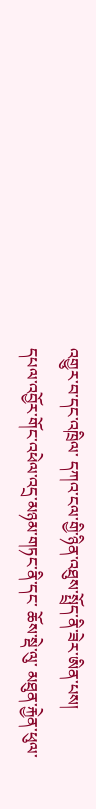འགྱུར་བ་དང་འཁྲིལ་ དཀའ་ངལ་གྱི་ཉིན་འཐུས་སྤྲོད་ནི་ཟེར་ཨིན་པས།
དཔལ་འབྱོར་གོང་འཕེལ་འདྲ་མཉམ་གཏང་ནི་དང་ ཆོས་སྡེ་ལུ་ མཐུན་རྐྱེན་ཕུལ་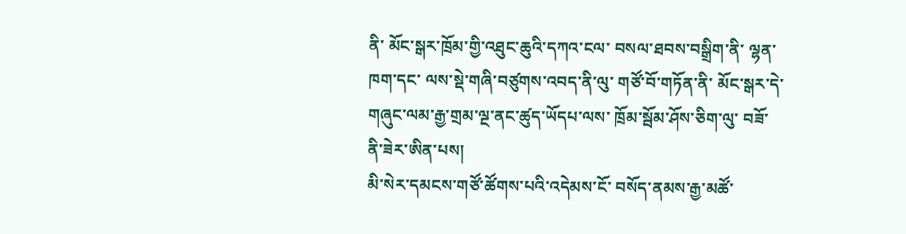ནི་ མོང་སྒར་ཁྲོམ་གྱི་འཐུང་ཆུའི་དཀའ་ངལ་ བསལ་ཐབས་བསྒྲིག་ནི་ ལྷན་ཁག་དང་ ལས་སྡེ་གཞི་བཙུགས་འབད་ནི་ལུ་ གཙོ་བོ་གཏོན་ནི་ མོང་སྒར་དེ་ གཞུང་ལམ་རྒྱ་གྲམ་ལྔ་ནང་ཚུད་ཡོདཔ་ལས་ ཁྲོམ་སྦོམ་ཤོས་ཅིག་ལུ་ བཟོ་ནི་ཟེར་ཨིན་པས།
མི་སེར་དམངས་གཙོ་ཚོགས་པའི་འདེམས་ངོ་ བསོད་ནམས་རྒྱ་མཚོ་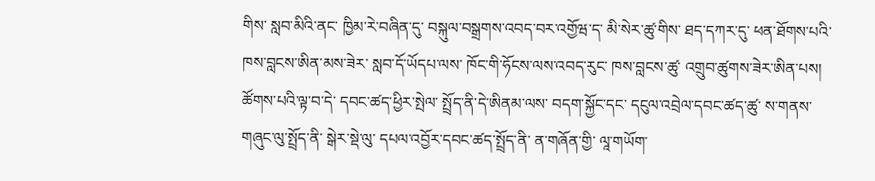གིས་ སླབ་མིའི་ནང་ ཁྱིམ་རེ་བཞིན་དུ་ བསྐུལ་བསྒྲགས་འབད་བར་འགྱོཝ་ད་ མི་སེར་ཚུ་གིས་ ཐད་དཀར་དུ་ ཕན་ཐོགས་པའི་ཁས་བླངས་ཨིན་མས་ཟེར་ སླབ་དོ་ཡོདཔ་ལས་ ཁོང་གི་ཧོངས་ལས་འབད་རུང་ ཁས་བླངས་ཚུ་ འགྲུབ་ཚུགས་ཟེར་ཨིན་པས།
ཚོགས་པའི་ལྟ་བ་དེ་ དབང་ཚད་ཕྱིར་སྤེལ་ སྤྲོད་ནི་དེ་ཨིནམ་ལས་ བདག་སྐྱོང་དང་ དངུལ་འབྲེལ་དབང་ཚད་ཚུ་ ས་གནས་གཞུང་ལུ་སྤྲོད་ནི་ སྒེར་སྡེ་ལུ་ དཔལ་འབྱོར་དབང་ཚད་སྤྲོད་ནི་ ན་གཞོན་གྱི་ ལཱ་གཡོག་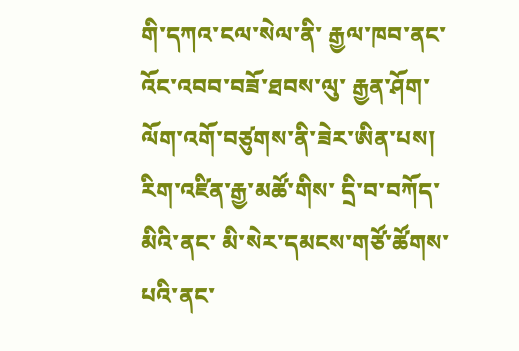གི་དཀའ་ངལ་སེལ་ནི་ རྒྱལ་ཁབ་ནང་ འོང་འབབ་བཟོ་ཐབས་ལུ་ རྒྱན་ཤོག་ལོག་འགོ་བཙུགས་ནི་ཟེར་ཨིན་པས།
རིག་འཛིན་རྒྱ་མཚོ་གིས་ དྲི་བ་བཀོད་མིའི་ནང་ མི་སེར་དམངས་གཙོ་ཚོགས་པའི་ནང་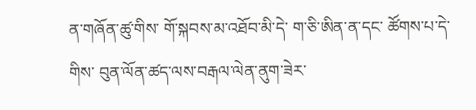ན་གཞོན་ཚུ་གིས་ གོ་སྐབས་མ་འཐོབ་མི་དེ་ ག་ཅི་ཨིན་ན་དང་ ཚོགས་པ་དེ་གིས་ བུན་ལོན་ཚད་ལས་བརྒལ་ལེན་ནུག་ཟེར་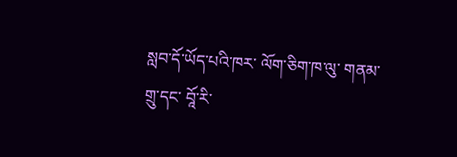སླབ་དོ་ཡོད་པའི་ཁར་ ལོག་ཅིག་ཁ་ལུ་ གནམ་གྲུ་དང་ བཱོ་རི་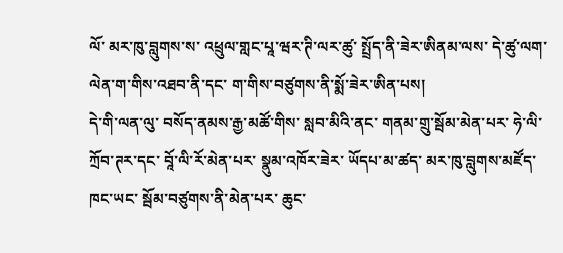ལོ་ མར་ཁུ་བླུགས་ས་ འཕྲུལ་གླང་པཱ་ཝར་ཊི་ལར་ཚུ་ སྤྲོད་ནི་ཟེར་ཨིནམ་ལས་ དེ་ཚུ་ལག་ལེན་ག་གིས་འཐབ་ནི་དང་ ག་གིས་བཙུགས་ནི་སྨོ་ཟེར་ཨིན་པས།
དེ་གི་ལན་ལུ་ བསོད་ནམས་རྒྱ་མཚོ་གིས་ སླབ་མིའི་ནང་ གནམ་གྲུ་སྦོམ་མེན་པར་ ཧེ་ལི་ཀྲོབ་ཊར་དང་ བཱོ་ལི་རོ་མེན་པར་ སྣུམ་འཁོར་ཟེར་ ཡོདཔ་མ་ཚད་ མར་ཁུ་བླུགས་མཛོད་ཁང་ཡང་ སྦོམ་བཙུགས་ནི་མེན་པར་ ཆུང་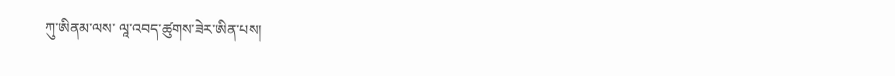ཀུ་ཨིནམ་ལས་ ལཱ་འབད་ཚུགས་ཟེར་ཨིན་པས།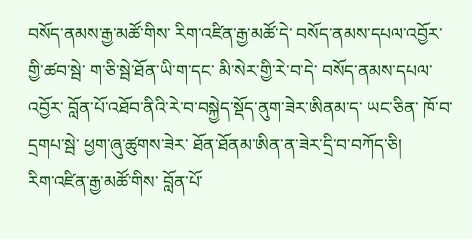བསོད་ནམས་རྒྱ་མཚོ་གིས་ རིག་འཛིན་རྒྱ་མཚོ་དེ་ བསོད་ནམས་དཔལ་འབྱོར་གྱི་ཚབ་སྦེ་ ག་ཅི་སྦེ་ཐོན་ཡི་ག་དང་ མི་སེར་གྱི་རེ་བ་དེ་ བསོད་ནམས་དཔལ་འབྱོར་ བློན་པོ་འཐོབ་ནིའི་རེ་བ་བསྐྱེད་སྡོད་ནུག་ཟེར་ཨིནམ་ད་ ཡང་ཅིན་ ཁོ་བ་དྲགཔ་སྦེ་ ཕྱག་ཞུ་ཚུགས་ཟེར་ ཐོན་ཐོནམ་ཨིན་ན་ཟེར་དྲི་བ་བཀོད་ཅི།
རིག་འཛིན་རྒྱ་མཚོ་གིས་ བློན་པོ་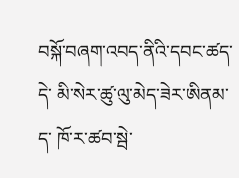བསྐོ་བཞག་འབད་ནིའི་དབང་ཚད་དེ་ མི་སེར་ཚུ་ལུ་མེད་ཟེར་ཨིནམ་ད་ ཁོ་ར་ཚབ་སྦེ་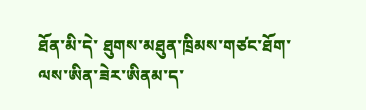ཐོན་མི་དེ་ ཐུགས་མཐུན་ཁྲིམས་གཙང་ཐོག་ལས་ཨིན་ཟེར་ཨིནམ་ད་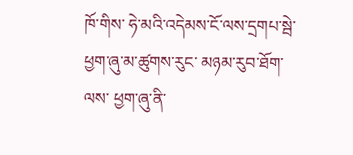ཁོ་གིས་ ཧེ་མའི་འདེམས་ངོ་ལས་དྲགཔ་སྦེ་ ཕྱག་ཞུ་མ་ཚུགས་རུང་ མཉམ་རུབ་ཐོག་ལས་ ཕྱག་ཞུ་ནི་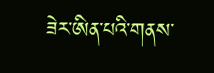ཟེར་ཨིན་པའི་གནས་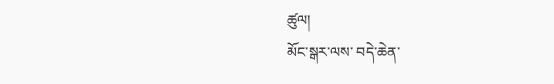ཚུལ།
མོང་སྒར་ལས་ བདེ་ཆེན་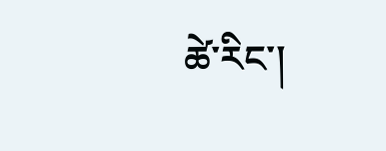ཚེ་རིང་།